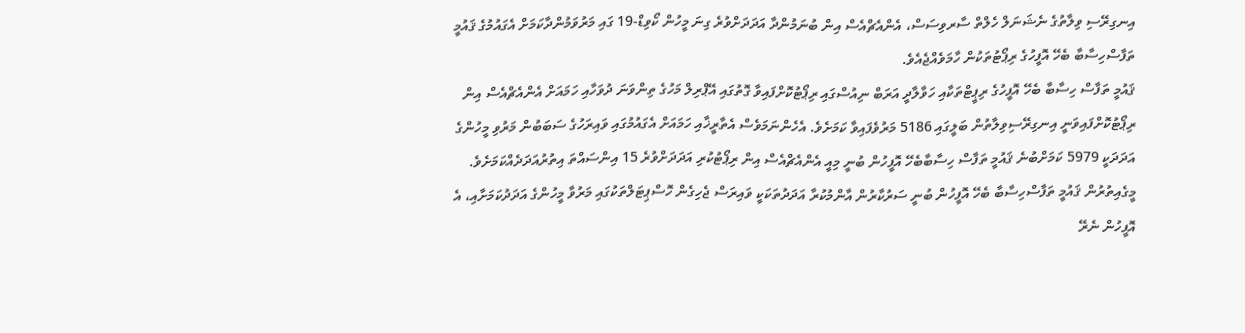އިނގިރޭސި ވިލާތުގެ ނެޝަނަލް ހެލްތް ސާރވިސަސް، އެންއެޗްއެސް އިން ބުނަމުންދާ އަދަދަށްވުރެ ގިނަ މީހުން ކޯވިޑް-19 ގައި މަރުވަމުންދާކަމަށް އެގައުމުގެ ޤައުމީ ތަފާސްހިސާބާ ބެހޭ އޮފީހުގެ ރިޕޯޓުތަކުން ހާމަވެއްޖެއެވެ.
ޤައުމީ ތަފާސް ހިސާބާ ބެހޭ އޮފީހުގެ ރިޕީޓްތަކާއި ހަވާލާދީ އަރަބް ނިއުސްގައި ރިޕޯޓުކޮށްފައިވާ ގޮތުގައި އޭޕްރިލް މަހުގެ ތިންވަނަ ދުވަހާއި ހަމައަށް އެންއެޗްއެސް އިން ރިޕޯޓުކޮށްފައިވަނީ އިނގިރޭސިވިލާތުން ބަލީގައި 5186 މަރުވެފައިވާ ކަމަށެވެ. އެހެންނަމަވެސް އެތާރީޚާއި ހަމައަށް އެގައުމުގައި ވައިރަހުގެ ސަބަބުން މަރުވި މީހުންގެ އަދަދަކީ 5979 ކަމަށްބުނެ ޤައުމީ ތަފާސް ހިސާބާބެހޭ އޮފީހުން ބުނީ މިއީ އެންއެޗްއެސް އިން ރިޕޯޓުކުރި އަދަދަށްވުރެ 15 އިންސައްތަ އިތުރުއަދަދެއްކަމަށެވެ.
މީގެއިތުރުން ޤައުމީ ތަފާސްހިސާބާ ބެހޭ އޮފީހުން ބުނީ ސަރުކާރުން އާންމުކުރާ އަދަދުތަކަކީ ވައިރަސް ޖެހިގެން ހޮސްޕިޓަލްތަކުގައި މަރުވާ މީހުންގެ އަދަދުކަމަށާއި، އެ އޮފީހުން ނެރޭ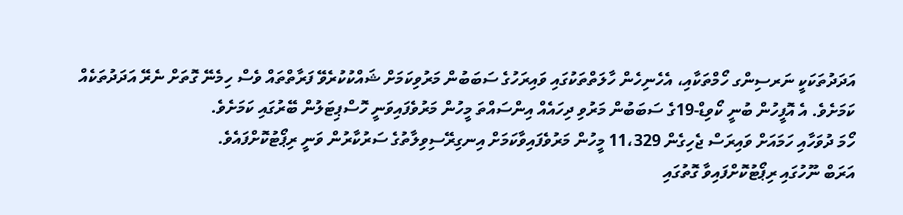އަދަދުތަކަކީ ނަރސިންގ ހޯމްތަކާއި، އެހެނިހެން ހާލަތްތަކުގައި ވައިރަހުގެ ސަބަބުން މަރުވިކަމަށް ޝައްކުކުރެވޭ ފަރާތްތައް ވެސް ހިމެނޭ ގޮތަށް ނެރޭ އަދަދުތަކެއް ކަމަށެވެ. އެ އޮފީހުން ބުނީ ކޯވިޑް-19ގެ ސަބަބުން މަރުވި ދިހައެއް އިންސައްތަ މީހުން މަރުވެފައިވަނީ ހޮސްޕިޓަލުން ބޭރުގައި ކަމަށެވެ.
ހޯމަ ދުވަހާއި ހަމައަށް ވައިރަސް ޖެހިގެން 11،329 މީހުން މަރުވެފައިވާކަމަށް އިނގިރޭސިވިލާތުގެ ސަރުކާރުން ވަނީ ރިޕޯޓުކޮށްފައެވެ.
އަރަބް ނޫހުގައި ރިޕޯޓުކޮށްފައިވާ ގޮތުގައި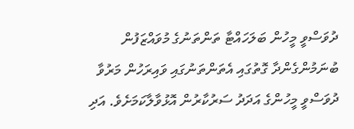ދުވަސްވީ މީހުން ބަލަހައްޓާ ތަންތަނުގެ މުވައްޒަފުން ބުނަމުންގެންދާ ގޮތުގައި އެތަންތަނުގައި ވައިރަހުން މަރުވާ ދުވަސްވީ މީހުންގެ އަދަދު ސަރުކާރުން އޮޅުވާލާކަމަށެވެ. އަދި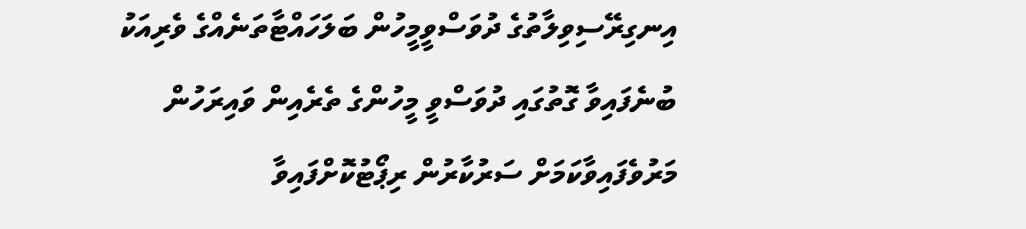އިނގިރޭސިވިލާތުގެ ދުވަސްވީމީހުން ބަލަހައްޓާތަނެއްގެ ވެރިއަކު ބުނެފައިވާ ގޮތުގައި ދުވަސްވީ މީހުންގެ ތެރެއިން ވައިރަހުން މަރުވެފައިވާކަމަށް ސަރުކާރުން ރިޕޯޓުކޮށްފައިވާ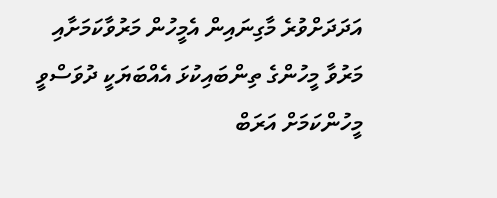އަދަދަށްވުރެ މާގިނައިން އެމީހުން މަރުވާކަމަށާއި މަރުވާ މީހުންގެ ތިންބައިކުޅަ އެއްބަޔަކީ ދުވަސްވީ މީހުންކަމަށް އަރަބް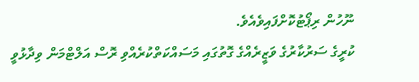ނޫހުން ރިޕޯޓުކޮށްފައިވެއެވެ.
ކުރީގެ ސަރުކާރުގެ ވަޒީރެއްގެ ގޮތުގައި މަސައްކަތްކުރެއްވި ރޮސް އަލްޓްމަން ވިދާޅުވީ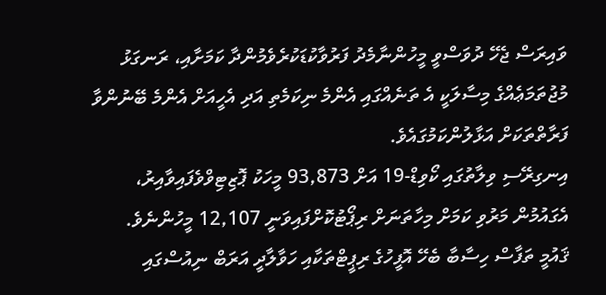ވައިރަސް ޖެހޭ ދުވަސްވީ މީހުންނާމެދު ފަރުވާކުޑަކުރެވެމުންދާ ކަމަށާއި، ރަނގަޅު މުޖުތަމަޢެއްގެ މިސާލަކީ އެ ތަނެއްގައި އެންމެ ނިކަމެތި އަދި އެހީއަށް އެންމެ ބޭނުންވާ ފަރާތްތަކަށް އަޅާލުންކަމުގައެވެ.
އިނގިރޭސި ވިލާތުގައި ކޯވިޑް-19 އަށް 93,873 މީހަކު ޕޮޒިޓިވްވެފައިވާއިރު، އެގައުމުން މަރުވި ކަމަށް މިހާތަނަށް ރިޕޯޓުކޮށްފައިވަނީ 12,107 މީހުންނެވެ.
ޤައުމީ ތަފާސް ހިސާބާ ބެހޭ އޮފީހުގެ ރިޕީޓްތަކާއި ހަވާލާދީ އަރަބް ނިއުސްގައި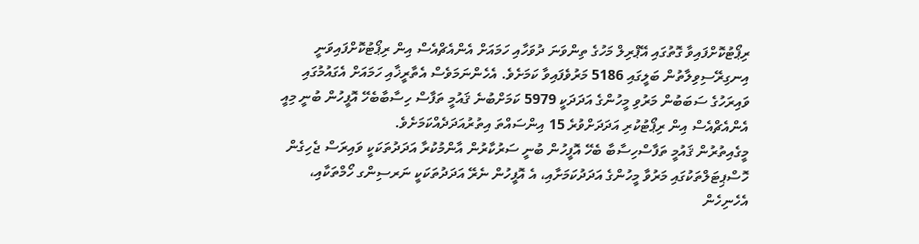ރިޕޯޓުކޮށްފައިވާ ގޮތުގައި އޭޕްރިލް މަހުގެ ތިންވަނަ ދުވަހާއި ހަމައަށް އެންއެޗްއެސް އިން ރިޕޯޓުކޮށްފައިވަނީ އިނގިރޭސިވިލާތުން ބަލީގައި 5186 މަރުވެފައިވާ ކަމަށެވެ. އެހެންނަމަވެސް އެތާރީޚާއި ހަމައަށް އެގައުމުގައި ވައިރަހުގެ ސަބަބުން މަރުވި މީހުންގެ އަދަދަކީ 5979 ކަމަށްބުނެ ޤައުމީ ތަފާސް ހިސާބާބެހޭ އޮފީހުން ބުނީ މިއީ އެންއެޗްއެސް އިން ރިޕޯޓުކުރި އަދަދަށްވުރެ 15 އިންސައްތަ އިތުރުއަދަދެއްކަމަށެވެ.
މީގެއިތުރުން ޤައުމީ ތަފާސްހިސާބާ ބެހޭ އޮފީހުން ބުނީ ސަރުކާރުން އާންމުކުރާ އަދަދުތަކަކީ ވައިރަސް ޖެހިގެން ހޮސްޕިޓަލްތަކުގައި މަރުވާ މީހުންގެ އަދަދުކަމަށާއި، އެ އޮފީހުން ނެރޭ އަދަދުތަކަކީ ނަރސިންގ ހޯމްތަކާއި، އެހެނިހެން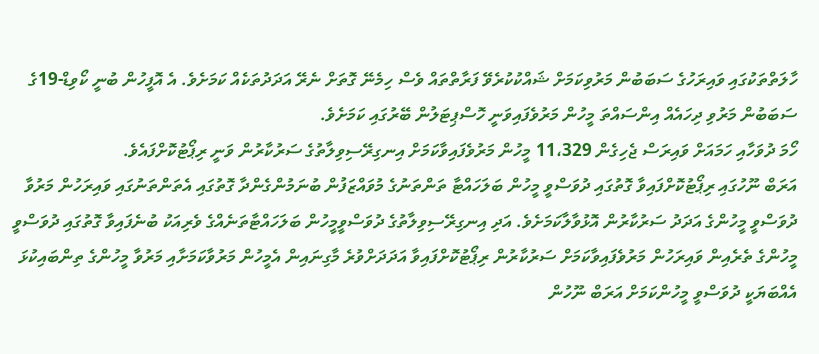ހާލަތްތަކުގައި ވައިރަހުގެ ސަބަބުން މަރުވިކަމަށް ޝައްކުކުރެވޭ ފަރާތްތައް ވެސް ހިމެނޭ ގޮތަށް ނެރޭ އަދަދުތަކެއް ކަމަށެވެ. އެ އޮފީހުން ބުނީ ކޯވިޑް-19ގެ ސަބަބުން މަރުވި ދިހައެއް އިންސައްތަ މީހުން މަރުވެފައިވަނީ ހޮސްޕިޓަލުން ބޭރުގައި ކަމަށެވެ.
ހޯމަ ދުވަހާއި ހަމައަށް ވައިރަސް ޖެހިގެން 11،329 މީހުން މަރުވެފައިވާކަމަށް އިނގިރޭސިވިލާތުގެ ސަރުކާރުން ވަނީ ރިޕޯޓުކޮށްފައެވެ.
އަރަބް ނޫހުގައި ރިޕޯޓުކޮށްފައިވާ ގޮތުގައި ދުވަސްވީ މީހުން ބަލަހައްޓާ ތަންތަނުގެ މުވައްޒަފުން ބުނަމުންގެންދާ ގޮތުގައި އެތަންތަނުގައި ވައިރަހުން މަރުވާ ދުވަސްވީ މީހުންގެ އަދަދު ސަރުކާރުން އޮޅުވާލާކަމަށެވެ. އަދި އިނގިރޭސިވިލާތުގެ ދުވަސްވީމީހުން ބަލަހައްޓާތަނެއްގެ ވެރިއަކު ބުނެފައިވާ ގޮތުގައި ދުވަސްވީ މީހުންގެ ތެރެއިން ވައިރަހުން މަރުވެފައިވާކަމަށް ސަރުކާރުން ރިޕޯޓުކޮށްފައިވާ އަދަދަށްވުރެ މާގިނައިން އެމީހުން މަރުވާކަމަށާއި މަރުވާ މީހުންގެ ތިންބައިކުޅަ އެއްބަޔަކީ ދުވަސްވީ މީހުންކަމަށް އަރަބް ނޫހުން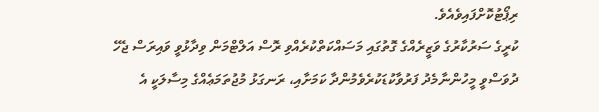ރިޕޯޓުކޮށްފައިވެއެވެ.
ކުރީގެ ސަރުކާރުގެ ވަޒީރެއްގެ ގޮތުގައި މަސައްކަތްކުރެއްވި ރޮސް އަލްޓްމަން ވިދާޅުވީ ވައިރަސް ޖެހޭ ދުވަސްވީ މީހުންނާމެދު ފަރުވާކުޑަކުރެވެމުންދާ ކަމަށާއި، ރަނގަޅު މުޖުތަމަޢެއްގެ މިސާލަކީ އެ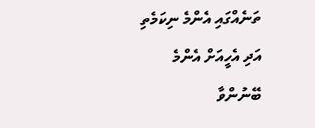ތަނެއްގައި އެންމެ ނިކަމެތި އަދި އެހީއަށް އެންމެ ބޭނުންވާ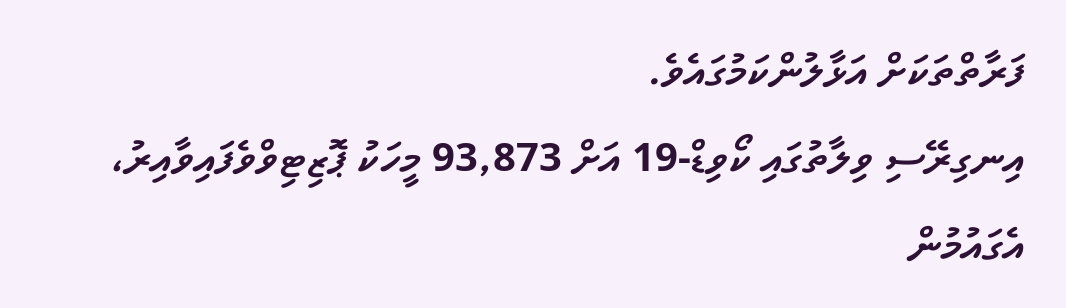ފަރާތްތަކަށް އަޅާލުންކަމުގައެވެ.
އިނގިރޭސި ވިލާތުގައި ކޯވިޑް-19 އަށް 93,873 މީހަކު ޕޮޒިޓިވްވެފައިވާއިރު، އެގައުމުން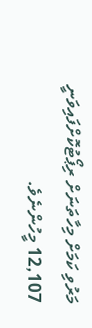މަރުވި ކަމަށް މިހާތަނަށް ރިޕޯޓުކޮށްފައިވަނީ 12,107 މީހުންނެވެ.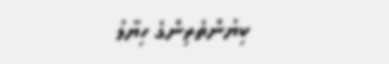ކިޔުންތެރިންގެ ހިޔާލު